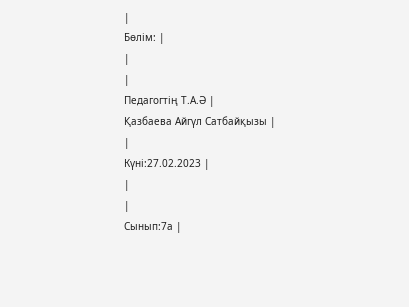|
Бөлім: |
|
|
Педагогтің Т.А.Ә |
Қазбаева Айгүл Сатбайқызы |
|
Күні:27.02.2023 |
|
|
Сынып:7а |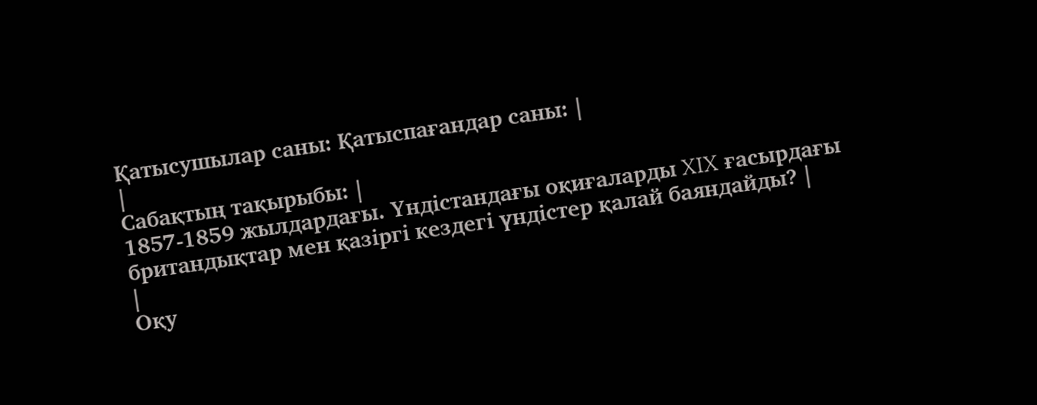Қатысушылар саны: Қатыспағандар саны: |
|
Сабақтың тақырыбы: |
1857-1859 жылдардағы. Үндістандағы оқиғаларды XIX ғасырдағы британдықтар мен қазіргі кездегі үндістер қалай баяндайды? |
|
Оқу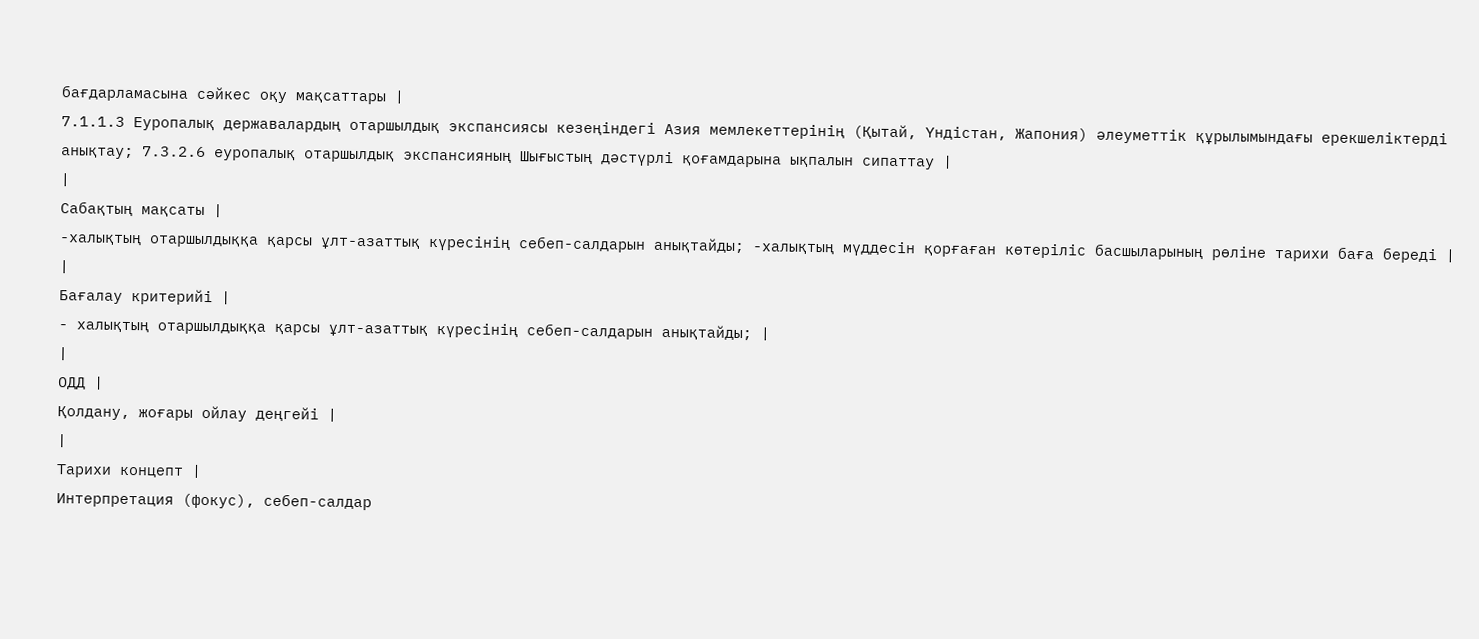бағдарламасына сәйкес оқу мақсаттары |
7.1.1.3 Еуропалық державалардың отаршылдық экспансиясы кезеңіндегі Азия мемлекеттерінің (Қытай, Үндістан, Жапония) әлеуметтік құрылымындағы ерекшеліктерді анықтау; 7.3.2.6 еуропалық отаршылдық экспансияның Шығыстың дәстүрлі қоғамдарына ықпалын сипаттау |
|
Сабақтың мақсаты |
-халықтың отаршылдыққа қарсы ұлт-азаттық күресінің себеп-салдарын анықтайды; -халықтың мүддесін қорғаған көтеріліс басшыларының рөліне тарихи баға береді |
|
Бағалау критерийі |
- халықтың отаршылдыққа қарсы ұлт-азаттық күресінің себеп-салдарын анықтайды; |
|
ОДД |
Қолдану, жоғары ойлау деңгейі |
|
Тарихи концепт |
Интерпретация (фокус), себеп-салдар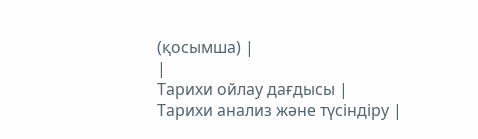(қосымша) |
|
Тарихи ойлау дағдысы |
Тарихи анализ және түсіндіру |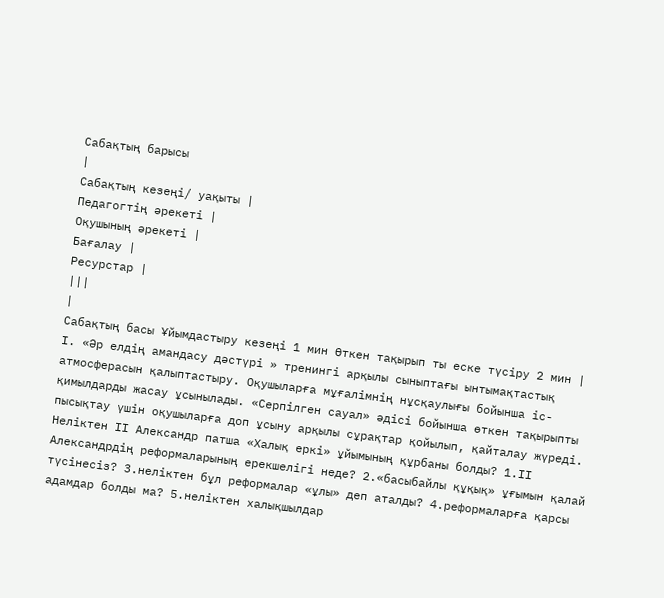Сабақтың барысы
|
Сабақтың кезеңі/ уақыты |
Педагогтің әрекеті |
Оқушының әрекеті |
Бағалау |
Ресурстар |
|||
|
Сабақтың басы Ұйымдастыру кезеңі 1 мин Өткен тақырып ты еске түсіру 2 мин |
І. «Әр елдің амандасу дәстүрі » тренингі арқылы сыныптағы ынтымақтастық атмосферасын қалыптастыру. Оқушыларға мұғалімнің нұсқаулығы бойынша іс-қимылдарды жасау ұсынылады. «Серпілген сауал» әдісі бойынша өткен тақырыпты пысықтау үшін оқушыларға доп ұсыну арқылы сұрақтар қойылып, қайталау жүреді. Неліктен ІІ Александр патша «Халық еркі» ұйымының құрбаны болды? 1.ІІ Александрдің реформаларының ерекшелігі неде? 2.«басыбайлы құқық» ұғымын қалай түсінесіз? 3.неліктен бұл реформалар «ұлы» деп аталды? 4.реформаларға қарсы адамдар болды ма? 5.неліктен халықшылдар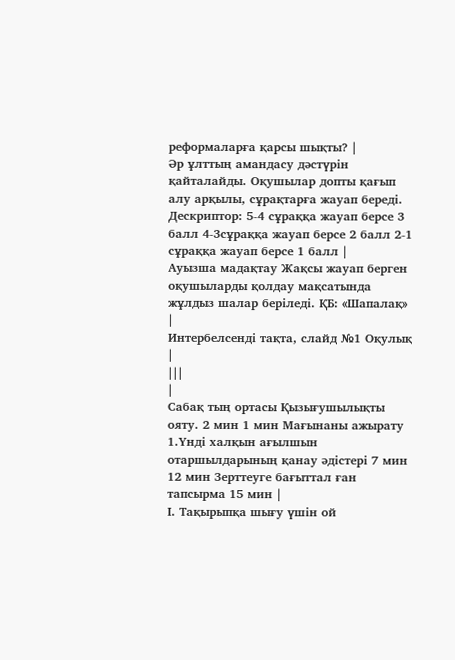реформаларға қарсы шықты? |
Әр ұлттың амандасу дәстүрін қайталайды. Оқушылар допты қағып алу арқылы, сұрақтарға жауап береді. Дескриптор: 5-4 сұраққа жауап берсе 3 балл 4-3сұраққа жауап берсе 2 балл 2-1 сұраққа жауап берсе 1 балл |
Ауызша мадақтау Жақсы жауап берген оқушыларды қолдау мақсатында жұлдыз шалар беріледі. ҚБ: «Шапалақ» |
Интербелсенді тақта, слайд №1 Оқулық |
|||
|
Сабақ тың ортасы Қызығушылықты ояту. 2 мин 1 мин Мағынаны ажырату
1.Үнді халқын ағылшын отаршылдарының қанау әдістері 7 мин 12 мин Зерттеуге бағыттал ған тапсырма 15 мин |
І. Тақырыпқа шығу үшін ой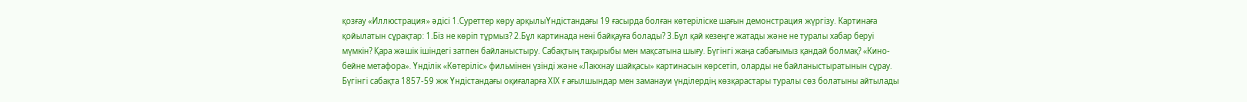қозғау «Иллюстрация» әдісі 1.Суреттер көру арқылыҮндістандағы 19 ғасырда болған көтеріліске шағын демонстрация жүргізу. Картинаға қойылатын сұрақтар: 1.Біз не көріп тұрмыз? 2.Бұл картинада нені байқауға болады? 3.Бұл қай кезеңге жатады және не туралы хабар беруі мүмкін? Қара жәшік ішіндегі затпен байланыстыру. Сабақтың тақырыбы мен мақсатына шығу. Бүгінгі жаңа сабағымыз қандай болмақ? «Кино-бейне метафора». Үнділік «Көтеріліс» фильмінен үзінді және «Лакхнау шайқасы» картинасын көрсетіп, оларды не байланыстыратынын сұрау. Бүгінгі сабақта 1857-59 жж Үндістандағы оқиғаларға ХІХ ғ ағылшындар мен заманауи үнділердің көзқарастары туралы сөз болатыны айтылады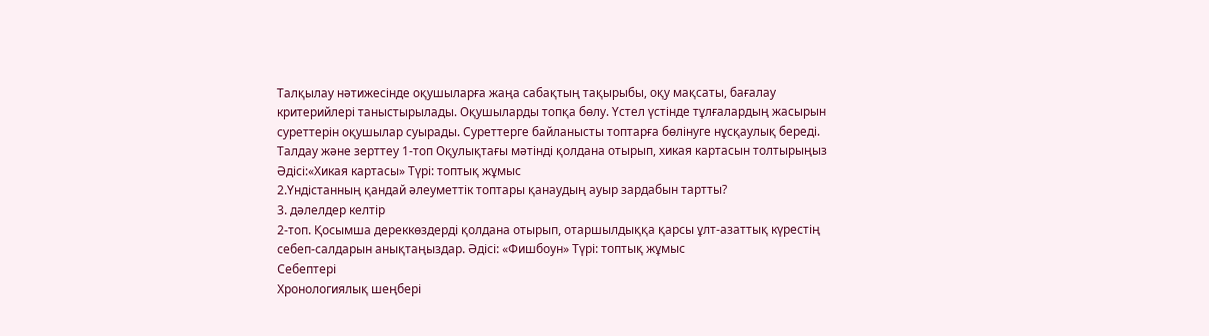Талқылау нәтижесінде оқушыларға жаңа сабақтың тақырыбы, оқу мақсаты, бағалау критерийлері таныстырылады. Оқушыларды топқа бөлу. Үстел үстінде тұлғалардың жасырын суреттерін оқушылар суырады. Суреттерге байланысты топтарға бөлінуге нұсқаулық береді. Талдау және зерттеу 1-топ Оқулықтағы мәтінді қолдана отырып, хикая картасын толтырыңыз Әдісі:«Хикая картасы» Түрі: топтық жұмыс
2.Үндістанның қандай әлеуметтік топтары қанаудың ауыр зардабын тартты?
3. дәлелдер келтір
2-топ. Қосымша дереккөздерді қолдана отырып, отаршылдыққа қарсы ұлт-азаттық күрестің себеп-салдарын анықтаңыздар. Әдісі: «Фишбоун» Түрі: топтық жұмыс
Себептері
Хронологиялық шеңбері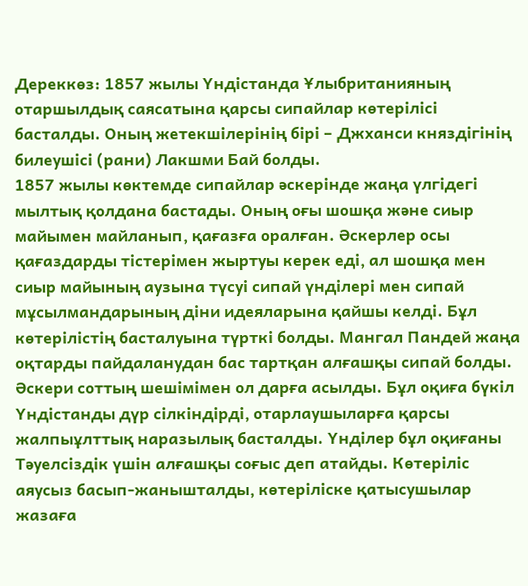Дереккөз: 1857 жылы Үндістанда Ұлыбританияның отаршылдық саясатына қарсы сипайлар көтерілісі басталды. Оның жетекшілерінің бірі – Джханси княздігінің билеушісі (рани) Лакшми Бай болды.
1857 жылы көктемде сипайлар әскерінде жаңа үлгідегі мылтық қолдана бастады. Оның оғы шошқа және сиыр майымен майланып, қағазға оралған. Әскерлер осы қағаздарды тістерімен жыртуы керек еді, ал шошқа мен сиыр майының аузына түсуі сипай үнділері мен сипай мұсылмандарының діни идеяларына қайшы келді. Бұл көтерілістің басталуына түрткі болды. Мангал Пандей жаңа оқтарды пайдаланудан бас тартқан алғашқы сипай болды. Әскери соттың шешімімен ол дарға асылды. Бұл оқиға бүкіл Үндістанды дүр сілкіндірді, отарлаушыларға қарсы жалпыұлттық наразылық басталды. Үнділер бұл оқиғаны Тәуелсіздік үшін алғашқы соғыс деп атайды. Көтеріліс аяусыз басып-жанышталды, көтеріліске қатысушылар жазаға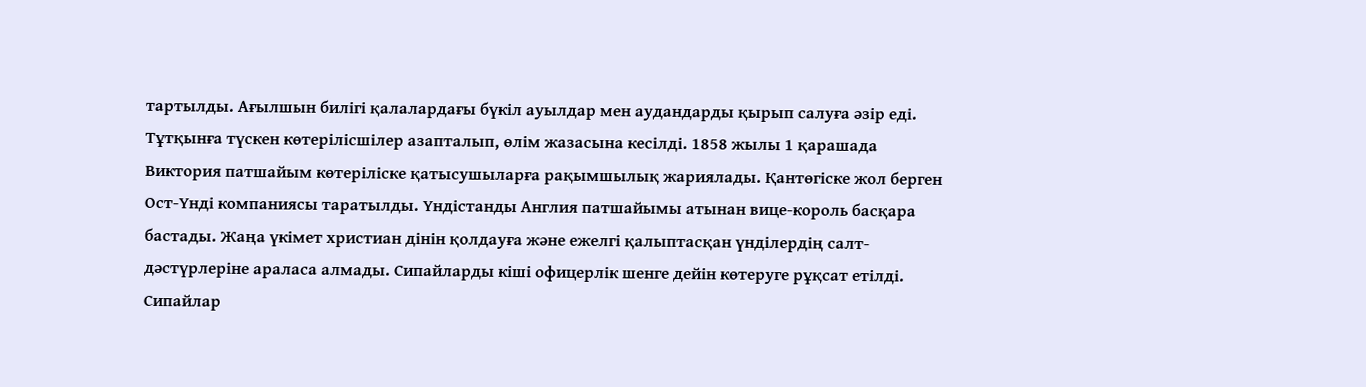тартылды. Ағылшын билігі қалалардағы бүкіл ауылдар мен аудандарды қырып салуға әзір еді. Тұтқынға түскен көтерілісшілер азапталып, өлім жазасына кесілді. 1858 жылы 1 қарашада Виктория патшайым көтеріліске қатысушыларға рақымшылық жариялады. Қантөгіске жол берген Ост-Үнді компаниясы таратылды. Үндістанды Англия патшайымы атынан вице-король басқара бастады. Жаңа үкімет христиан дінін қолдауға және ежелгі қалыптасқан үнділердің салт-дәстүрлеріне араласа алмады. Сипайларды кіші офицерлік шенге дейін көтеруге рұқсат етілді. Сипайлар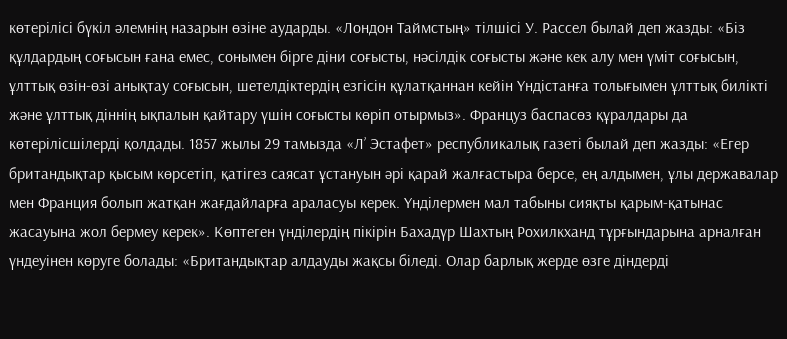көтерілісі бүкіл әлемнің назарын өзіне аударды. «Лондон Таймстың» тілшісі У. Рассел былай деп жазды: «Біз құлдардың соғысын ғана емес, сонымен бірге діни соғысты, нәсілдік соғысты және кек алу мен үміт соғысын, ұлттық өзін-өзі анықтау соғысын, шетелдіктердің езгісін құлатқаннан кейін Үндістанға толығымен ұлттық билікті және ұлттық діннің ықпалын қайтару үшін соғысты көріп отырмыз». Француз баспасөз құралдары да көтерілісшілерді қолдады. 1857 жылы 29 тамызда «Л’ Эстафет» республикалық газеті былай деп жазды: «Егер британдықтар қысым көрсетіп, қатігез саясат ұстануын әрі қарай жалғастыра берсе, ең алдымен, ұлы державалар мен Франция болып жатқан жағдайларға араласуы керек. Үнділермен мал табыны сияқты қарым-қатынас жасауына жол бермеу керек». Көптеген үнділердің пікірін Бахадүр Шахтың Рохилкханд тұрғындарына арналған үндеуінен көруге болады: «Британдықтар алдауды жақсы біледі. Олар барлық жерде өзге діндерді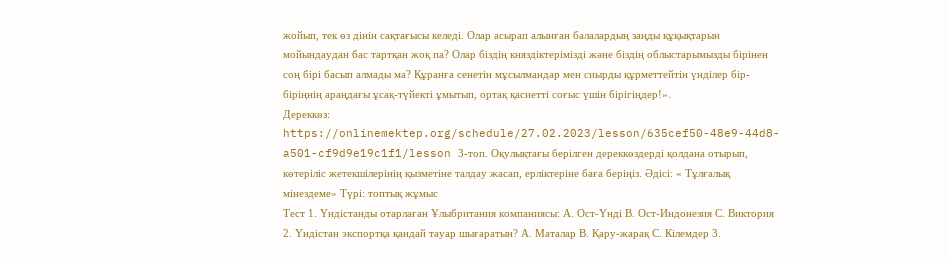жойып, тек өз дінін сақтағысы келеді. Олар асырап алынған балалардың заңды құқықтарын мойындаудан бас тартқан жоқ па? Олар біздің княздіктерімізді және біздің облыстарымызды бірінен соң бірі басып алмады ма? Құранға сенетін мұсылмандар мен сиырды құрметтейтін үнділер бір-біріңнің араңдағы ұсақ-түйекті ұмытып, ортақ қасиетті соғыс үшін бірігіңдер!».
Дереккөз: https://onlinemektep.org/schedule/27.02.2023/lesson/635cef50-48e9-44d8-a501-cf9d9e19c1f1/lesson 3-топ. Оқулықтағы берілген дереккөздерді қолдана отырып, көтеріліс жетекшілерінің қызметіне талдау жасап, ерліктеріне баға беріңіз. Әдісі: « Тұлғалық мінездеме» Түрі: топтық жұмыс
Тест 1. Үндістанды отарлаған Ұлыбритания компаниясы: А. Ост-Үнді В. Ост-Индонезия С. Виктория 2. Үндістан экспортқа қандай тауар шығаратын? А. Маталар В. Қару-жарақ С. Кілемдер 3.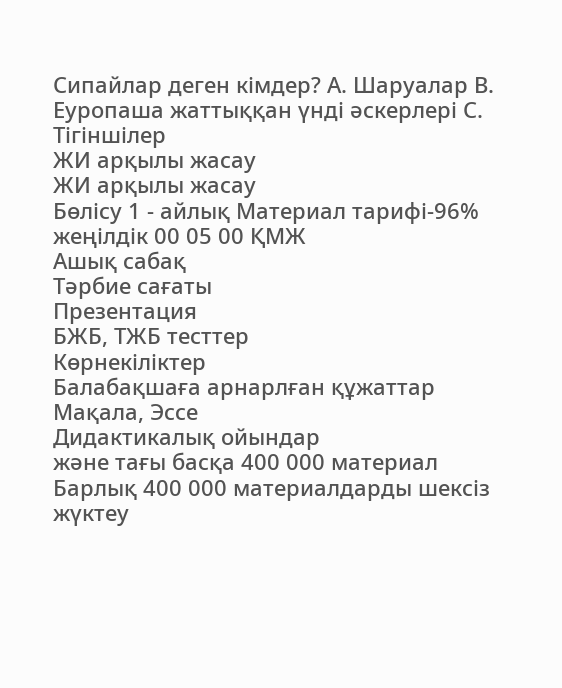Сипайлар деген кімдер? А. Шаруалар В. Еуропаша жаттыққан үнді әскерлері С. Тігіншілер
ЖИ арқылы жасау
ЖИ арқылы жасау
Бөлісу 1 - айлық Материал тарифі-96% жеңілдік 00 05 00 ҚМЖ
Ашық сабақ
Тәрбие сағаты
Презентация
БЖБ, ТЖБ тесттер
Көрнекіліктер
Балабақшаға арнарлған құжаттар
Мақала, Эссе
Дидактикалық ойындар
және тағы басқа 400 000 материал
Барлық 400 000 материалдарды шексіз жүктеу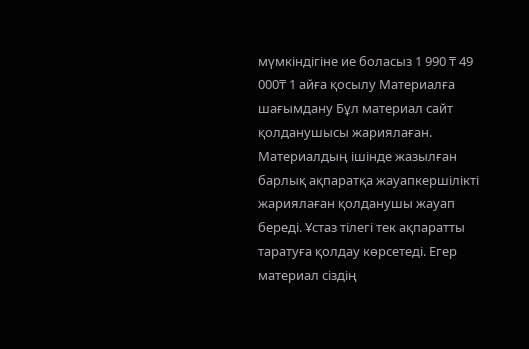мүмкіндігіне ие боласыз 1 990 ₸ 49 000₸ 1 айға қосылу Материалға шағымдану Бұл материал сайт қолданушысы жариялаған. Материалдың ішінде жазылған барлық ақпаратқа жауапкершілікті жариялаған қолданушы жауап береді. Ұстаз тілегі тек ақпаратты таратуға қолдау көрсетеді. Егер материал сіздің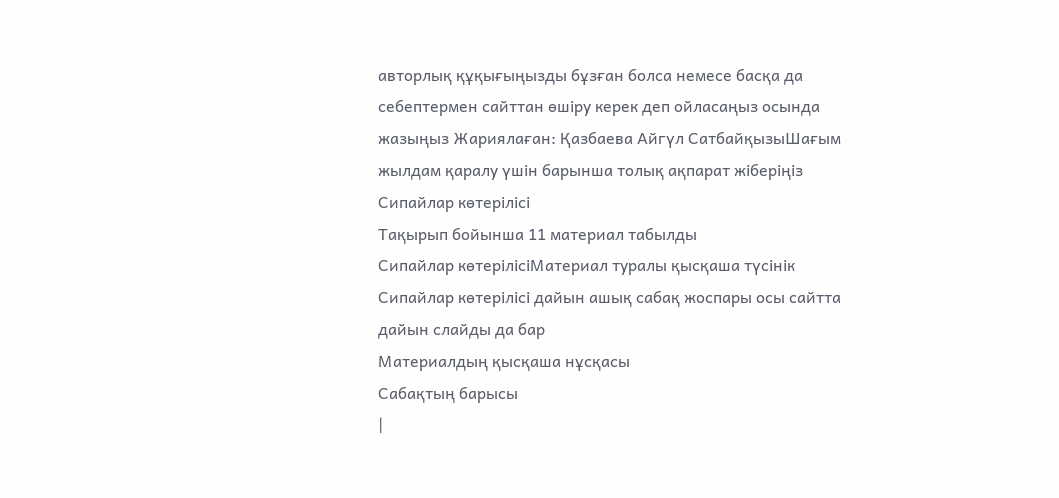авторлық құқығыңызды бұзған болса немесе басқа да себептермен сайттан өшіру керек деп ойласаңыз осында жазыңыз Жариялаған: Қазбаева Айгүл СатбайқызыШағым жылдам қаралу үшін барынша толық ақпарат жіберіңіз Сипайлар көтерілісі
Тақырып бойынша 11 материал табылды
Сипайлар көтерілісіМатериал туралы қысқаша түсінік
Сипайлар көтерілісі дайын ашық сабақ жоспары осы сайтта дайын слайды да бар
Материалдың қысқаша нұсқасы
Сабақтың барысы
|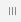|||